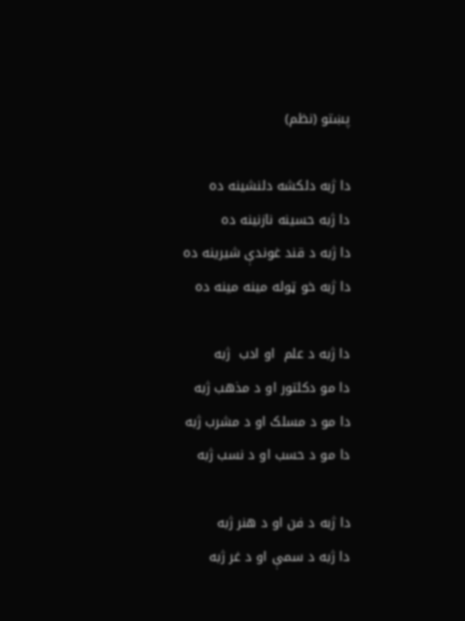پښتو (نظم)

دا ژبه دلکشه دلنشينه ده
دا ژبه حسينه نازنينه ده
دا ژبه د قند غوندې شيرينه ده
دا ژبه خو ټوله مينه مينه ده

دا ژبه د علم  او ادب  ژبه
دا مو دکلتور او د مذهب ژبه
دا مو د مسلک او د مشرب ژبه
دا مو د حسب او د نسب ژبه

دا ژبه د فن او د هنر ژبه
دا ژبه د سمې او د غر ژبه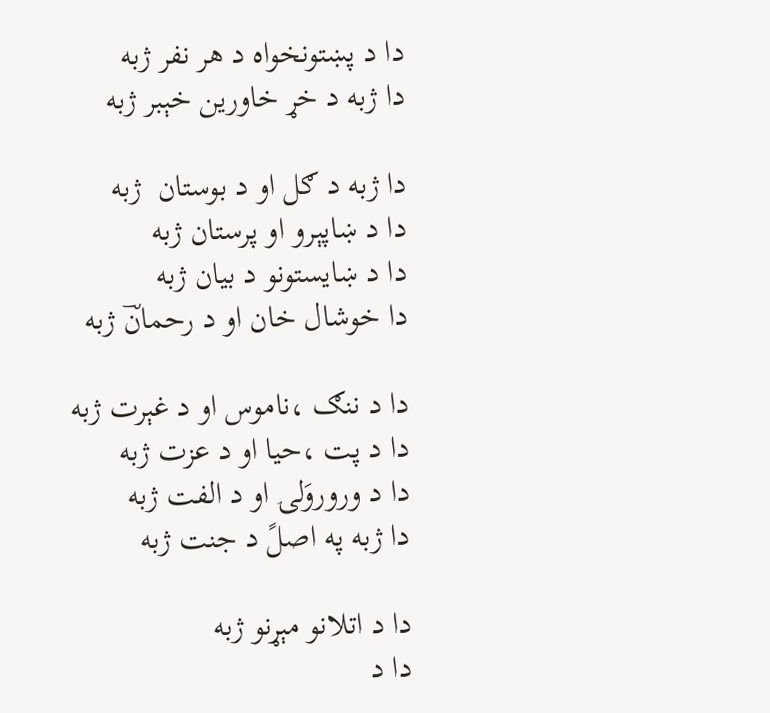دا د پښتونخواه د هر نفر ژبه
دا ژبه د خړ خاورين خېبر ژبه

دا ژبه د ګل او د بوستان  ژبه
دا د ښاپېرو او پرستان ژبه
دا د ښايستونو د بيان ژبه
دا خوشال خان او د رحمانؔ ژبه

دا د ننګ ،ناموس او د غېرت ژبه
دا د پت ،حيا او د عزت ژبه
دا د وروروَلۍ او د الفت ژبه
دا ژبه په اصلً د جنت ژبه

دا د اتلانو مېړنو ژبه
دا د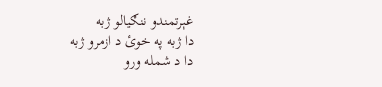غېرتمندو ننګيالو ژبه
دا ژبه په خوئ د ازمرو ژبه
دا د شمله ورو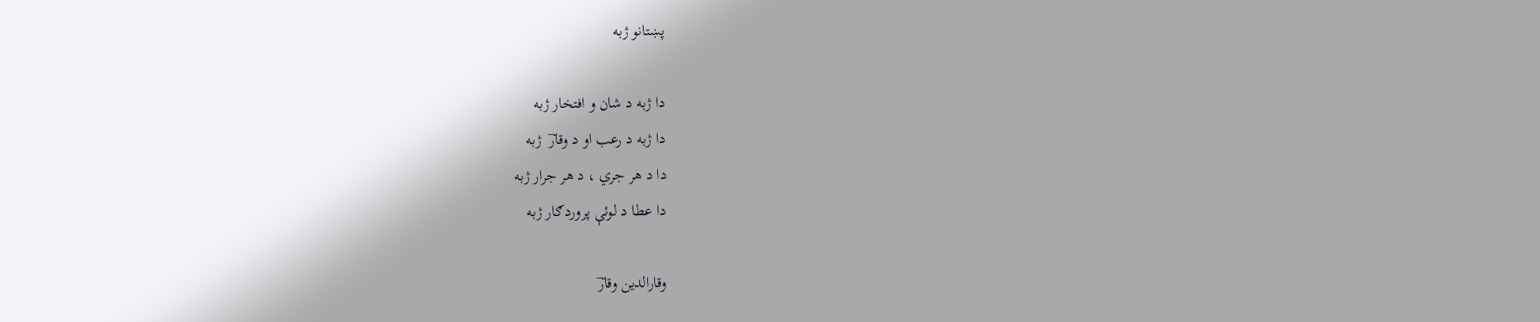پښتانو ژبه

دا ژبه د شان و افتخار ژبه
دا ژبه د رعب او د وقارؔ  ژبه
دا د هر جري ، د هر جرار ژبه
دا عطا د لوئې پروردګار ژبه

وقارالدین وقارؔ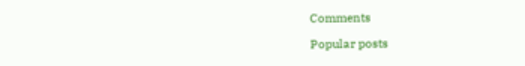Comments

Popular posts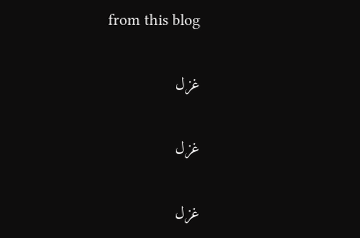from this blog

غزل

غزل

غزل